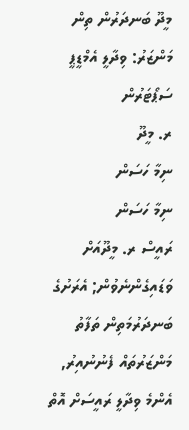މީދޫ ބަނދަރުން ތިން މަންޒަރު: ވިދާލީ އެމްޑީޕީ ސަޕޯޓަރުން
ރ. މީދޫ
ނިމާ ހަސަން
ނިމާ ހަސަން
ރައީސް ރ. މީދޫއަށް ވަޑައިގެންނެވުން; އެރަށުގެ ބަނދަރުމަތިން ތަފާތު މަންޒަރުތައް ފެނުނުއިރު, އެންމެ ވިދާލީ ރައީސަށް އޮތް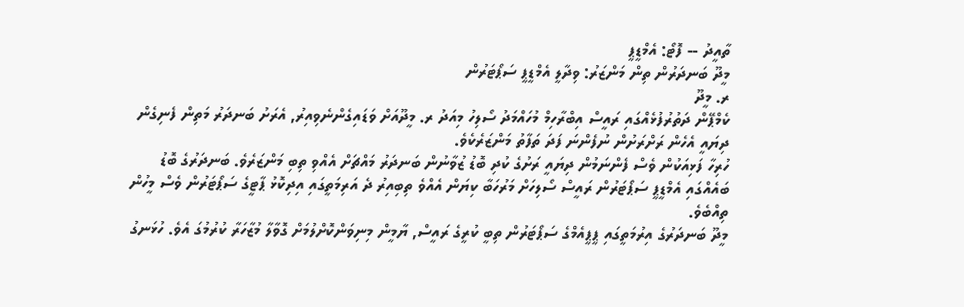ތާއީދު -- ފޮޓޯ: އެމްޑީޕީ
މީދޫ ބަނދަރުން ތިން މަންޒަރު: ވިދާލީ އެމްޑީޕީ ސަޕޯޓަރުން
ރ. މީދޫ
ކެމްޕޭން ދަތުރުފުޅެއްގައި ރައީސް އިބްރާހިމް މުހައްމަދު ސޯލިހު މިއަދު ރ. މީދޫއަށް ވަޑައިގެންނެވިއިރު, އެރަށު ބަނދަރު މަތިން ފެނިގެން ދިޔައީ އެހެން ރަށްރަށުން ނުފެންނަ ފަދަ ތަފާތު މަންޒަރެކެވެ.
ހުރިހާ ފަޅިއަކުން ވެސް ފެންނަމުން ދިޔައީ ރަށުގެ ކުދި ބޮޑު ޒުވާނުން ބަނދަރު މައްޗަށް އެއްވި ތިބި މަންޒަރެވެ. ބަނދަރުގެ ބޮޑު ބައެއްގައި އެމްޑީޕީ ސަޕޯޓަރުން ރައީސް ސޯލިހަށް މަރުހަބާ ކިޔަން އެއްވެ ތިބިއިރު ދެ އަރިމަތީގައި އިދިކޮޅު ޕާޓީގެ ސަޕޯޓަރުން ވެސް މީހުން ތިއްބެވެ.
މީދޫ ބަނދަރުގެ އިރުމަތީގައި ޕީޕީއެމްގެ ސަޕޯޓަރުން ތިބީ ކުރީގެ ރައީސް, ޔާމީން މިނިވަންކޮށްލުމަށް ގޮވާލާ މުޒާހަރާ ކުރުމުގަ އެވެ. ހުޅަނގު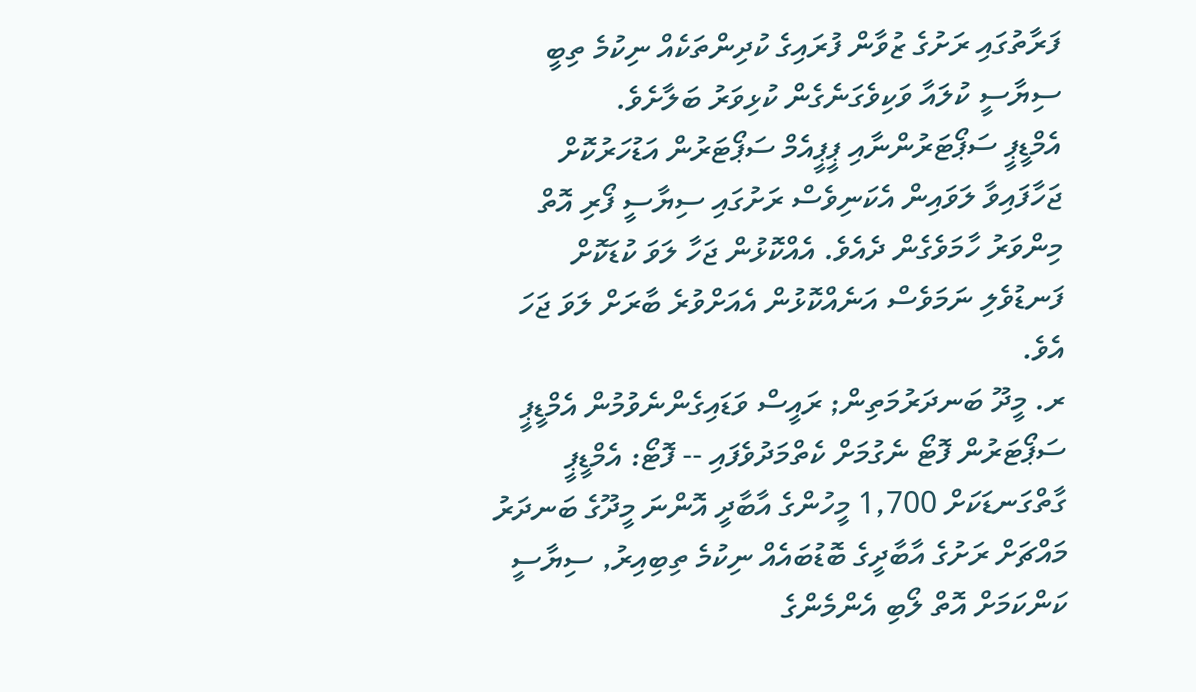ފަރާތުގައި ރަށުގެ ޒުވާން ފުރައިގެ ކުދިންތަކެއް ނިކުމެ ތިބީ ސިޔާސީ ކުލައާ ވަކިވެގަނެގެން ކުޅިވަރު ބަލާށެވެ.
އެމްޑީޕީ ސަޕޯޓަރުންނާއި ޕީޕީއެމް ސަޕޯޓަރުން އަޑުހަރުކޮށް ޖަހާފައިވާ ލަވައިން އެކަނިވެސް ރަށުގައި ސިޔާސީ ފޯރި އޮތް މިންވަރު ހާމަވެގެން ދެއެވެ. އެއްކޮޅުން ޖަހާ ލަވަ ކުޑަކޮށް ފަނޑުވެލި ނަމަވެސް އަނެއްކޮޅުން އެއަށްވުރެ ބާރަށް ލަވަ ޖަހަ އެވެ.
ރ. މީދޫ ބަނދަރުމަތިން; ރައީސް ވަޑައިގެންނެވުމުން އެމްޑީޕީ ސަޕޯޓަރުން ފޮޓޯ ނެގުމަށް ކެތްމަދުވެފައި -- ފޮޓޯ: އެމްޑީޕީ
ގާތްގަނޑަކަށް 1,700 މީހުންގެ އާބާދީ އޮންނަ މީދޫގެ ބަނދަރު މައްޗަށް ރަށުގެ އާބާދީގެ ބޮޑުބައެއް ނިކުމެ ތިބިއިރު, ސިޔާސީ ކަންކަމަށް އޮތް ލޯބި އެންމެންގެ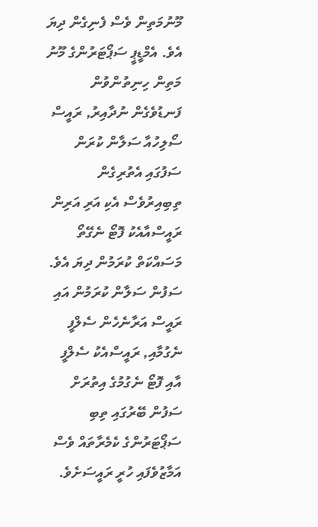މޫނުމަތިން ވެސް ފެނިގެން ދިޔަ އެވެ. އެމްޑީޕީ ސަޕޯޓަރުންގެ މޫނު މަތިން ހިނިތުންވުން ފަނޑުވެގެން ނުދާއިރު, ރައީސް ސޯލިހުއާ ސަލާން ކުރަން ސަފުގައި އެތުރިގެން ތިބިއިރުވެސް އެކި އަރި އަރިން ރައީސްއާއެކު ފޮޓޯ ނެގޭތޯ މަސައްކަތް ކުރަމުން ދިޔަ އެވެ.
ސަފުން ސަލާން ކުރަމުން އައި ރައީސް އަރާނެހެން ސެލްފީ ނެގުމާއި, ރައީސްއެކު ސެލްފީ އާއި ފޮޓޯ ނެގުމުގެ އިތުރަށް ސަފުން ބޭރުގައި ތިބި ސަޕޯޓަރުންގެ ކެމެރާތައް ވެސް އަމާޒުވެފައި ހުރީ ރައީސަށެވެ.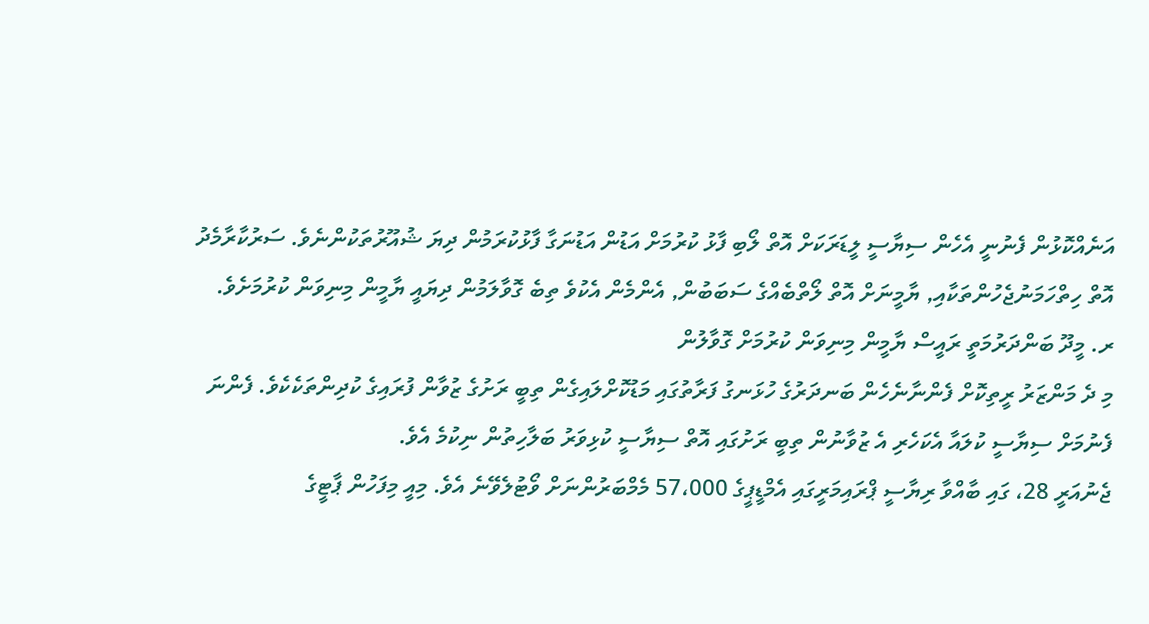އަނެއްކޮޅުން ފެނުނީ އެހެން ސިޔާސީ ލީޑަރަކަށް އޮތް ލޯބި ފާޅު ކުރުމަށް އަޑުން އަޑުނަގާ ފާޅުކުރަމުން ދިޔަ ޝުއޫރުތަކުންނެވެ. ސަރުކާރާމެދު އޮތް ހިތްހަމަނުޖެހުންތަކާއި, ޔާމީނަށް އޮތް ލޯތްބެއްގެ ސަބަބުން, އެންމެން އެކުވެ ތިބެ ގޮވާލަމުން ދިޔައީ ޔާމީން މިނިވަން ކުރުމަށެވެ.
ރ. މީދޫ ބަންދަރުމަތީ ރައީސް ޔާމީން މިނިވަން ކުރުމަށް ގޮވާލުން
މި ދެ މަންޒަރު ރީތިކޮށް ފެންނާނެހެން ބަނދަރުގެ ހުޅަނގު ފަރާތުގައި މަޑުކޮށްލައިގެން ތިބީ ރަށުގެ ޒުވާން ފުރައިގެ ކުދިންތަކެކެވެ. ފެންނަ ފެނުމަށް ސިޔާސީ ކުލައާ އެކަހެރި އެ ޒުވާނުން ތިބީ ރަށުގައި އޮތް ސިޔާސީ ކުޅިވަރު ބަލާހިތުން ނިކުމެ އެވެ.
ޖެނުއަރީ 28، ގައި ބާއްވާ ރިޔާސީ ޕްރައިމަރީގައި އެމްޑީޕީގެ 57،000 މެމްބަރުންނަށް ވޯޓުލެވޭނެ އެވެ. މިއީ މިފަހުން ޕާޓީގެ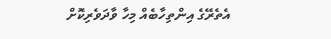އެތެރޭގެ އިންތިހާބެއް މިހާ ވާދަވެރިކޮށް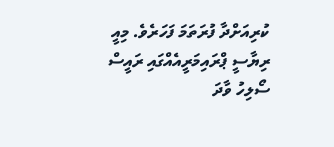ކުރިއަށްދާ ފުރަތަމަ ފަހަރެވެ. މިއީ ރިޔާސީ ޕްރައިމަރީއެއްގައި ރައީސް ސޯލިހު ވާދަ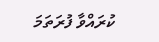ކުރައްވާ ފުރަތަމަ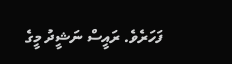ފަހަރެވެ. ރައީސް ނަޝީދު މީގެ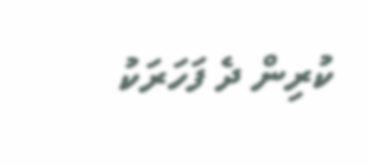ކުރިން ދެ ފަހަރަކު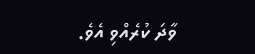ވާދަ ކުރެއްވި އެވެ.